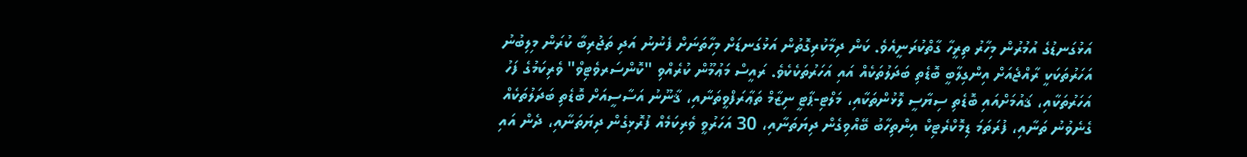އަޅުގަނޑުގެ އުމުރުން މިހާރު ތިރީހާ ގާތްކުރަނީއެވެ. ކަން ދިމާކުރިގޮތުން އަޅުގަނޑަށް މިހާތަނަށް ފެނުނު އަދި ތަޖުރިބާ ކުރަން މިލިބުނު އަހަރުތަކަކީ ރާއްޖެއަށް އިންގިލާބީ ބޮޑެތި ބަދަލުތަކެއް އައި އަހަރުތަކެކެވެ. ރައީސް މަޢުމޫން ކުރެއްވި "ކޮންސަރވެޓިވް" ވެރިކަމުގެ ފަހު އަހަރުތަކާއި، ޤައުމަށްއައި ބޮޑެތި ސިޔާސީ ލޮޅުންތަކާއި، މަލްޓި-ޕާޓީ ނިޒާމް ތަޢާރަފްވީތަނާއި، ޤާނޫނު އަސާސީއަށް ބޮޑެތި ބަދަލުތަކެއް ގެނެވުނު ތަނާއި، ފުރަތަމަ ޑިމޮކްރެޓިކް އިންތިހާބު ބޭއްވިގެން ދިޔަތަނާއި، 30 އަހަރުވީ ވެރިކަމެއް ފުރޮޅިގެން ދިޔަތަނާއި، ދެން އައި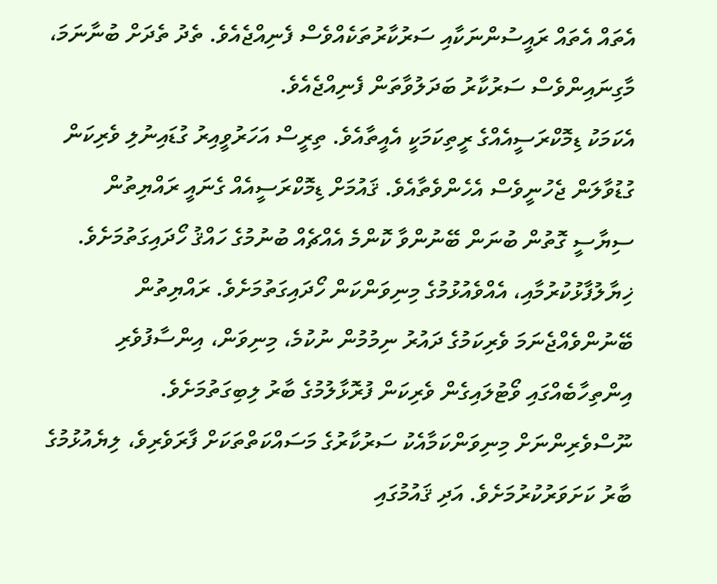އެތައް އެތައް ރައީސުންނަކާއި ސަރުކާރުތަކެއްވެސް ފެނިއްޖެއެވެ. ތެދު ތެދަށް ބުނާނަމަ، މާގިނައިންވެސް ސަރުކާރު ބަދަލުވާތަން ފެނިއްޖެއެވެ.
އެކަމަކު ޑިމޮކްރަސީއެއްގެ ރީތިކަމަކީ އެއީތާއެވެ. ތިރީސް އަހަރުވީއިރު ގުޑައިނުލި ވެރިކަން ގުޑުވާލަން ޖެހުނީވެސް އެހެންވެތާއެވެ. ޤައުމަށް ޑިމޮކްރަސީއެއް ގެނައީ ރައްޔިތުން ސިޔާސީ ގޮތުން ބުނަން ބޭނުންވާ ކޮންމެ އެއްޗެއް ބުނުމުގެ ހައްޤު ހޯދައިގަތުމަށެވެ. ޚިޔާލުފާޅުކުރުމާއި، އެއްވެއުޅުމުގެ މިނިވަންކަން ހޯދައިގަތުމަށެވެ. ރައްޔިތުން ބޭނުންވެއްޖެނަމަ ވެރިކަމުގެ ދައުރު ނިމުމުން ނުކުމެ، މިނިވަން، އިންސާފުވެރި އިންތިހާބެއްގައި ވޯޓުލައިގެން ވެރިކަން ފުރޮޅާލުމުގެ ބާރު ލިބިގަތުމަށެވެ. ނޫސްވެރިންނަށް މިނިވަންކަމާއެކު ސަރުކާރުގެ މަސައްކަތްތަކަށް ފާރަވެރިވެ، ލިޔެއުޅުމުގެ ބާރު ކަށަވަރުކުރުމަށެވެ. އަދި ޤައުމުގައި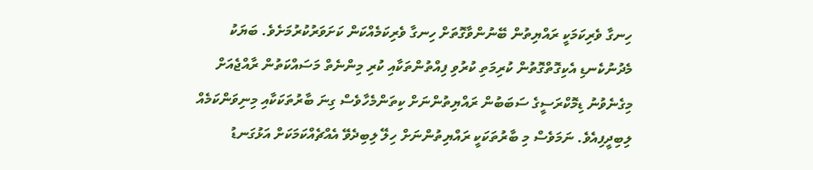ހިނގާ ވެރިކަމަކީ ރައްޔިތުން ބޭނުންވާގޮތަށް ހިނގާ ވެރިކަމެއްކަން ކަށަވަރުކުރުމަށެވެ. ބަޔަކު މެދުނުކެނޑި އެކިގޮތްގޮތުން ކުރިމަތި ކުރުވި ފިއްތުންތަކާއި ކުރި މިންނެތް މަސައްކަތުން ރާއްޖެއަށް މިގެނެވުނު ޑިމޮކްރަސީގެ ސަބަބުން ރައްޔިތުންނަށް ކިތަންމެހާވެސް ގިނަ ބާރުތަކަކާއި މިނިވަންކަމެއް ލިބިދީފިއެވެ. ނަމަވެސް މި ބާރުތަކަކީ ރައްޔިތުންނަށް ހިލޭ ލިބިދެވޭ އެއްޗެއްކަމަކަށް އަޅުގަނޑު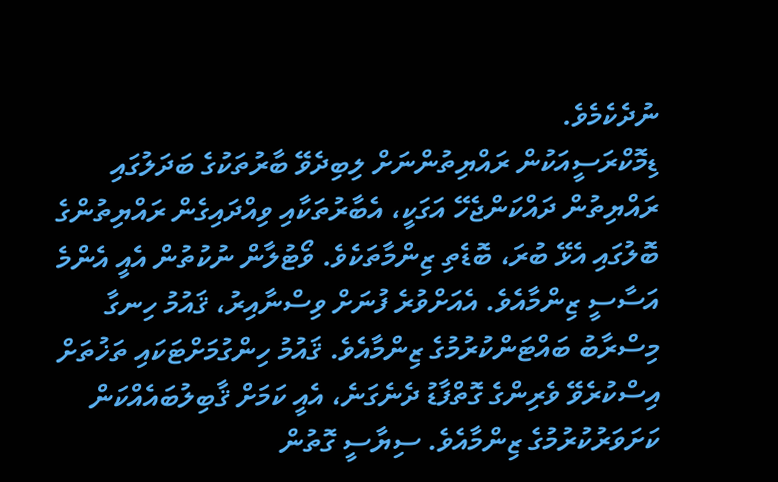ނުދެކެމެވެ.
ޑިމޮކްރަސީއަކުން ރައްޔިތުންނަށް ލިބިދެވޭ ބާރުތަކުގެ ބަދަލުގައި ރައްޔިތުން ދައްކަންޖެހޭ އަގަކީ، އެބާރުތަކާއި ވިއްދައިގެން ރައްޔިތުންގެ ބޮލުގައި އެޅޭ ބުރަ، ބޮޑެތި ޒިންމާތަކެވެ. ވޯޓުލާން ނުކުތުން އެއީ އެންމެ އަސާސީ ޒިންމާއެވެ. އެއަށްވުރެ ފުނަށް ވިސްނާއިރު، ޤައުމު ހިނގާ މިސްރާބު ބައްޓަންކުރުމުގެ ޒިންމާއެވެ. ޤައުމު ހިންގުމަށްޓަކައި ތަޚުތަށް އިސްކުރެވޭ ވެރިންގެ ގޮތްފާޑު ދެނެގަނެ، އެއީ ކަމަށް ޤާބިލުބައެއްކަން ކަށަވަރުކުރުމުގެ ޒިންމާއެވެ. ސިޔާސީ ގޮތުން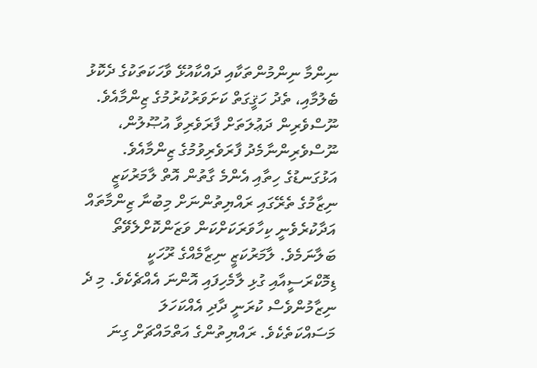ނިންމާ ނިންމުންތަކާއި ދައްކާއުޅޭ ވާހަކަތަކުގެ ދެކޮޅު ބެލުމާއި، ތެދު ހަޤީގަތް ކަށަވަރުކުރުމުގެ ޒިންމާއެވެ. ނޫސްވެރިން ދަޢުލަތަށް ފާރަވެރިވާ އުޞޫލުން، ނޫސްވެރިންނާމެދު ފާރަވެރިވުމުގެ ޒިންމާއެވެ.
އަޅުގަނޑުގެ ހިތާއި އެންމެ ގާތުން އޮތް ލާމަރުކަޒީ ނިޒާމުގެ ތެރޭގައި ރައްޔިތުންނަށް މިބުނާ ޒިންމާތައް އަދާކުރެވެނީ ކިހާވަރަކަށްކަން ވަޒަންކޮށްލެވޭތޯ ބަލާނަމެވެ. ލާމަރުކަޒީ ނިޒާމެއްގެ ރޫހަކީ ޑިމޮކްރަސީއާއި ގުޅި ލާމެހިފައި އޮންނަ އެއްޗެކެވެ. މި ދެ ނިޒާމުންވެސް ކުރަނީ ދާދި އެއްކަހަލަ މަސައްކަތެކެވެ. ރައްޔިތުންގެ އަތްމައްޗަށް ގިނަ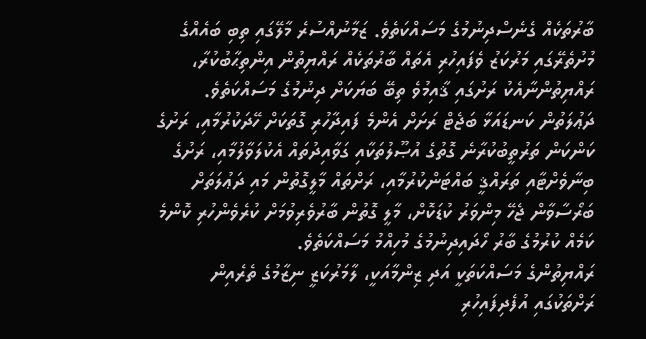ބާރުތަކެއް ގެނެސްދިނުމުގެ މަސައްކަތެވެ. ޒަމާނުއްސުރެ މާލޭގައި ތިބި ބައެއްގެ މުށުތެރޭގައި މަރުކަޒު ވެފައިހުރި އެތައް ބާރުތަކެއް ރައްޔިތުން އިންތިޙާބުކުރާ، ރައްޔިތުންނާއެކު ރަށުގައި ޤާއިމުވެ ތިބޭ ބަޔަކަށް ދިނުމުގެ މަސައްކަތެވެ. ދަޢުލަތުން ކަނޑައަޅާ ބަޖެޓް ރަށަށް އެންމެ ފައިދާހުރި ގޮތަކަށް ހޭދަކުރުމާއި، ރަށުގެ ކަންކަން ތަރުތީބުކުރާނެ ގޮތުގެ އުޞޫލުތަކާއި ގަވާއިދުތައް އެކުލަވާލުމާއި، ރަށުގެ ބިނާވެށްޓާއި ތަރައްޤީ ބައްޓަންކުރުމާއި، ރަށްތައް މާލީގޮތުން މައި ދަޢުލަތަށް ބަރޯސާވާން ޖެހޭ މިންވަރު ކުޑަކޮށް، މާލީ ގޮތުން ބާރުވެރިވުމަށް ކުރެވެންހުރި ކޮންމެ ކަމެއް ކުރުމުގެ ބާރު ހޯދައިދިނުމުގެ މުހިއްމު މަސައްކަތެވެ.
ރައްޔިތުންގެ މަސައްކަތަކީ އަދި ޒިންމާއަކީ، ލާމަރުކަޒީ ނިޒާމުގެ ތެރެއިން ރަށްތަކުގައި އުފެދިފައިހުރި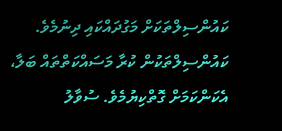ކައުންސިލްތަކަށް މަގުދައްކައި ދިނުމެވެ. ކައުންސިލްތަކުން ކުރާ މަސައްކަތްތައް ބަލާ، އެކަންކަމަށް ގޮތްކިޔުމެވެ. ސުވާލު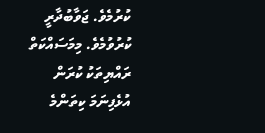ކުރުމެވެ. ޖަވާބުދާރީ ކުރުވުމެވެ. މިމަސައްކަތް ރައްޔިތަކު ކުރަން އުޅެފިނަމަ ކިތަންމެ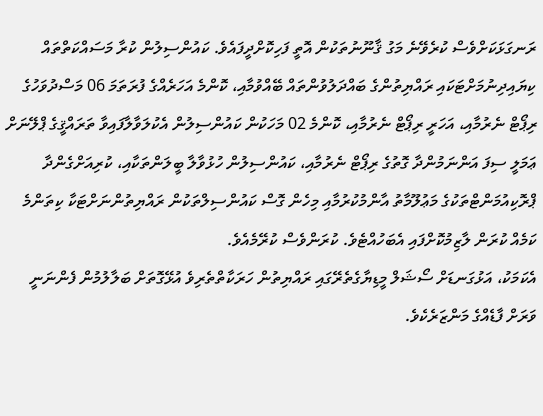ރަނގަޅަކަށްވެސް ކުރެވޭނެ މަގު ޤާނޫނުތަކުން އޮތީ ފަހިކޮށްދީފައެވެ. ކައުންސިލުން ކުރާ މަސައްކަތްތައް ކިޔައިދިނުމަށްޓަކައި ރައްޔިތުންގެ ބައްދަލުވުންތައް ބޭއްވުމާއި، ކޮންމެ އަހަރެއްގެ ފުރަތަމަ 06 މަސްދުވަހުގެ ރިޕޯޓް ނެރުމާއި، އަހަރީ ރިޕޯޓް ނެރުމާއި، ކޮންމެ 02 މަހަކުން ކައުންސިލުން އެކުލަވާލާފައިވާ ތަރައްޤީގެ ޕްލޭނަށް ޢަމަލީ ސިފަ އަންނަމުންދާ ގޮތުގެ ރިޕޯޓް ނެރުމާއި، ކައުންސިލުން ހުޅުވާލާ ބީލަންތަކާއި، ކުރިއަށްގެންދާ ޕްރޮކިއުމަންޓްތަކުގެ މަޢުލޫމާތު އާންމުކުރުމާއި މިހެން ގޮސް ކައުންސިލްތަކުން ރައްޔިތުންނަށްޓަކާ ކިތަންމެ ކަމެއް ކުރަން ލާޒިމުކޮށްފައި އެބަހުއްޓެވެ. ކުރަންވެސް ކުރޭމެއެވެ.
އެކަމަކު، އަޅުގަނޑަށް ސޯޝަލް މީޑިޔާގެތެރޭގައި ރައްޔިތުން ހަރަކާތްތެރިވެ އުޅޭގޮތަށް ބަލާލުމުން ފެންނަނީ ވަރަށް ފާޑެއްގެ މަންޒަރެކެވެ.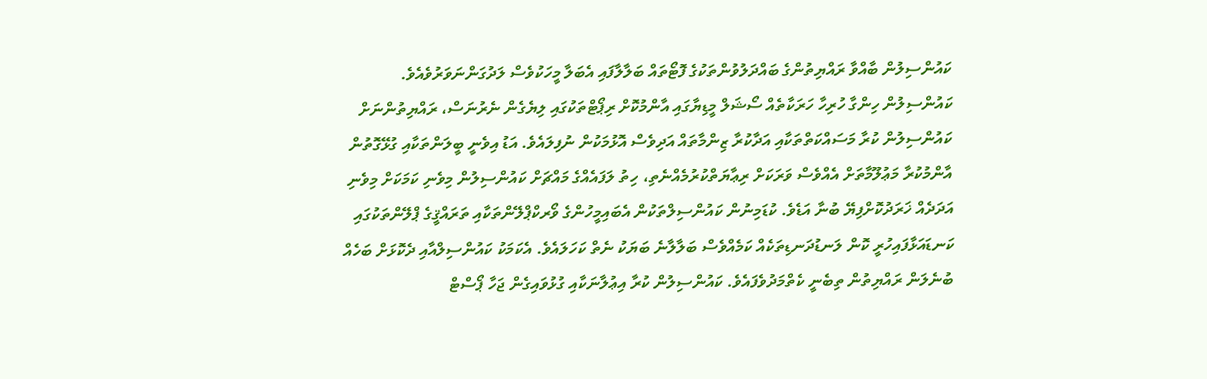ކައުންސިލުން ބާއްވާ ރައްޔިތުންގެ ބައްދަލުވުންތަކުގެ ފޮޓޯތައް ބަލާލާފައި އެބަލާ މީހަކުވެސް ލަދުގަންނަވަރުވެއެވެ. ކައުންސިލުން ހިންގާ ހުރިހާ ހަރަކާތެއް ސޯޝަލް މީޑިޔާގައި އާންމުކޮށް ރިޕޯޓްތަކުގައި ލިޔެގެން ނެރުނަސް، ރައްޔިތުންނަށް ކައުންސިލުން ކުރާ މަސައްކަތްތަކާއި އަދާކުރާ ޒިންމާތައް އަދިވެސް އޮޅުމަކުން ނުފިލައެވެ. އަޑު އިވެނީ ބީލަންތަކާއި ގުޅޭގޮތުން އާންމުކުރާ މަޢުލޫމާތަށް އެއްވެސް ވަރަކަށް ރިޢާޔަތްކުރުމެއްނެތި، ހިތު ލަފައެއްގެ މައްޗަށް ކައުންސިލުން މިވެނި ކަމަކަށް މިވެނި އަދަދެއް ޚަރަދުކޮށްފިޔޭ ބުނާ އަޑެވެ. ކުޑަމިނުން ކައުންސިލްތަކުން އެބައިމީހުންގެ ވޯރކްޕްލޭންތަކާއި ތަރައްޤީގެ ޕްލޭންތަކުގައި ކަނޑައަޅާފައިހުރީ ކޮން ލަނޑުދަނޑިތަކެއް ކަމެއްވެސް ބަލާލާނެ ބަޔަކު ނެތް ކަހަލައެވެ. އެކަމަކު ކައުންސިލްއާއި ދެކޮޅަށް ބަހެއް ބުނެލަން ރައްޔިތުން ތިބެނީ ކެތްމަދުވެފައެވެ. ކައުންސިލުން ކުރާ އިޢުލާނަކާއި ގުޅުވައިގެން ޖަހާ ޕޯސްޓް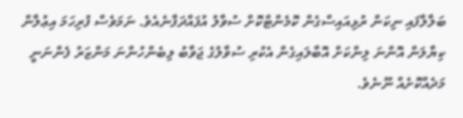ބަލާލާފައި ނިކަން ރުޅިއައިސްގެން ކޮމެންޓްކޮށް ސުވާލު އުފައްދަފާނެއެވެ. ނަމަވެސް ފުރިހަމަ އިޢުލާން ކިޔާލަން އޮންނަ ލިންކަށް އޮބާލައިގެން އެކުރި ސުވާލުގެ ޖަވާބު ލިބެންހުންނަ މަންޒަރު ފެންނަނީ މަދެއްކޮށެއް ނޫނެވެ.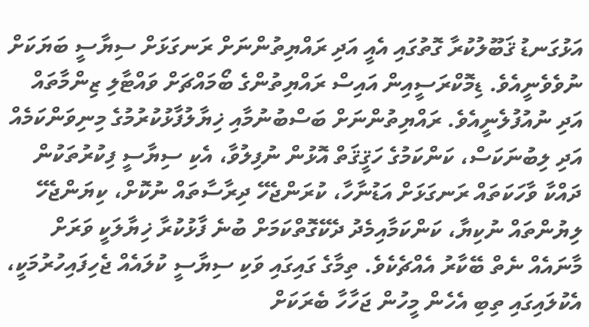އަޅުގަނޑު ޤަބޫލުކުރާ ގޮތުގައި އެއީ އަދި ރައްޔިތުންނަށް ރަނގަޅަށް ސިޔާސީ ބަޔަކަށް ނުވެވެނީއެވެ. ޑިމޮކްރަސީއިން އައިސް ރައްޔިތުންގެ ބޯމައްޗަށް ވައްޓާލި ޒިންމާތައް އަދި ނުއުފުލެނީއެވެ. ރައްޔިތުންނަށް ބަސްބުނުމާއި ޚިޔާލުފާޅުކުރުމުގެ މިނިވަންކަމެއް އަދި ލިބުނަކަސް، ކަންކަމުގެ ހަޤީޤަތް އޮޅުން ނުފިލުވާ، އެކި ސިޔާސީ ފިކުރުތަކުން ދައްކާ ވާހަކަތައް ރަނގަޅަށް އަޑުނާހާ، ކުރަންޖެހޭ ދިރާސާތައް ނުކޮށް، ކިޔަންޖެހޭ ލިޔުންތައް ނުކިޔާ، ކަންކަމާއިމެދު ދެކޭގޮތްކަމަށް ބުނެ ފާޅުކުރާ ޚިޔާލަކީ ވަރަށް މާނައެއް ނެތް ބޭކާރު އެއްޗެކެވެ. ތިމާގެ ގައިގައި ވަކި ސިޔާސީ ކުލައެއް ޖެހިފައިހުރުމަކީ، އެކުލައިގައި ތިބި އެހެން މީހުން ޖަހާހާ ބެރަކަށް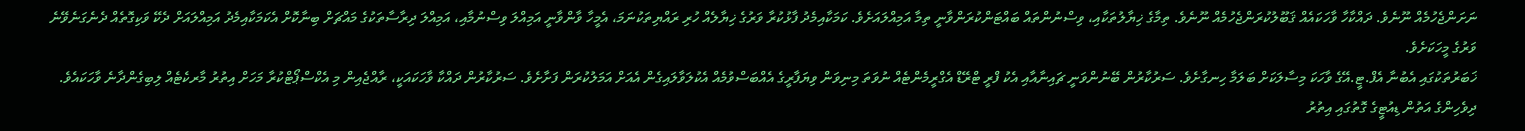ނަށަންޖެހުމެއް ނޫނެވެ. ދައްކާހާ ވާހަކައެއް ޤަބޫލުކުރަންޖެހުމެއް ނޫނެވެ. ތިމާގެ ޚިޔާލުތަކާއި، ވިސްނުންތައް ބައްޓަންކުރަންވާނީ ތިމާ އަމިއްލައަށެވެ. ކަމަކާއިމެދު ފާޅުކުރާ ވަރުގެ ޚިޔާލެއް ހުރި ރައްޔިތަކުނަމަ، އެމީހާ ވާންވާނީ އަމިއްލަ ވިސްނުމާއި، އަމިއްލަ ދިރާސާތަކުގެ މައްޗަށް ބިނާކޮށް އެކަމަކާއިމެދު އަމިއްލައަށް ދެކޭ ވަކިގޮތެއް ދެނެގަނެވޭނެ ވަރުގެ މީހަކަށެވެ.
ޚަބަރުތަކުގައި އެބުނާ އެފް.ޓީ.އޭގެ ވާހަކަ މިސާލަކަށް ބަލަމާ ހިނގާށެވެ. ސަރުކާރުން ބޭނުންވަނީ ޗައިނާއާއި އެކު ފްރީ ޓްރޭޑް އެގްރީމެންޓެއް ނުވަތަ މިނިވަން ވިޔަފާރީގެ އެއްބަސްވުމެއް އެކުލަވާލައިގެން އެއަށް އަމަލުކުރަން ފަށާށެވެ. ސަރުކާރުން ދައްކާ ވާހަކައަކީ، ރާއްޖެއިން މި އެކްސްޕޯޓްކުރާ މަހަށް އިތުރު މާރކެޓެއް ލިބިގެންދާނެ ވާހަކައެވެ. ދިވެހިންގެ އަތުން ޑިއުޓީގެ ގޮތުގައި އިތުރު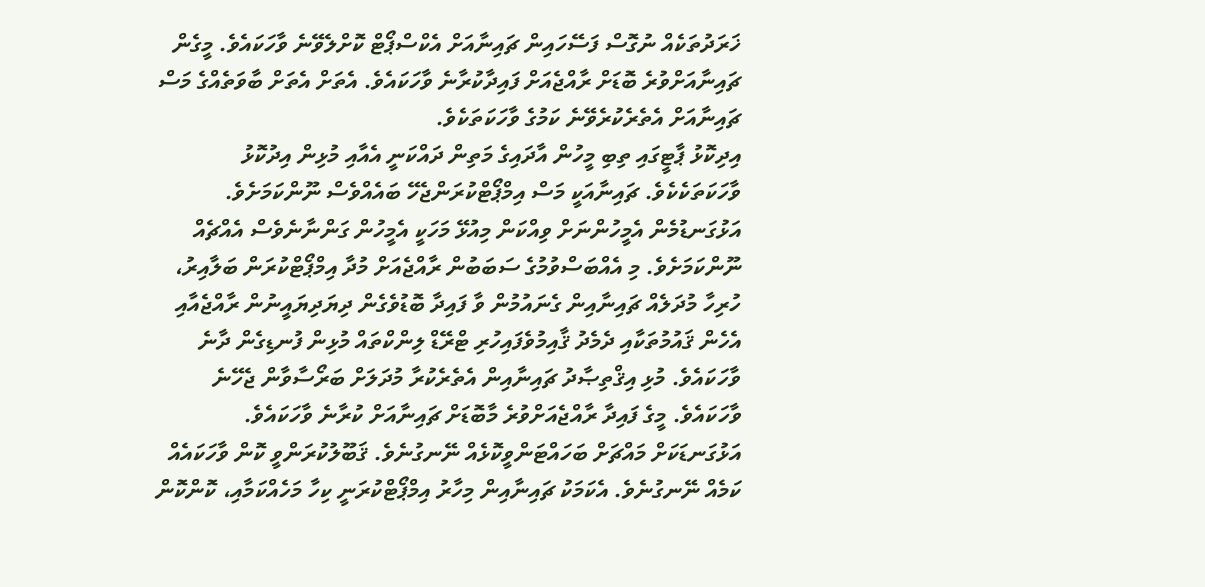ޚަރަދުތަކެއް ނުގޮސް ފަސޭހައިން ޗައިނާއަށް އެކްސްޕޯޓް ކޮށްލެވޭނެ ވާހަކައެވެ. މީގެން ޗައިނާއަށްވުރެ ބޮޑަށް ރާއްޖެއަށް ފައިދާކުރާނެ ވާހަކައެވެ. އެތަށް އެތަށް ބާވަތެއްގެ މަސް ޗައިނާއަށް އެތެރެކުރެވޭނެ ކަމުގެ ވާހަކަތަކެވެ.
އިދިކޮޅު ޕާޓީގައި ތިބި މީހުން އާދައިގެ މަތިން ދައްކަނީ އެއާއި މުޅިން އިދުކޮޅު ވާހަކަތަކެކެވެ. ޗައިނާއަކީ މަސް އިމްޕޯޓްކުރަންޖެހޭ ބައެއްވެސް ނޫންކަމަށެވެ. އަޅުގަނޑުމެން އެމީހުންނަށް ވިއްކަން މިއުޅޭ މަހަކީ އެމީހުން ގަންނާނެވެސް އެއްޗެއް ނޫންކަމަށެވެ. މި އެއްބަސްވުމުގެ ސަބަބުން ރާއްޖެއަށް މުދާ އިމްޕޯޓްކުރަން ބަލާއިރު، ހުރިހާ މުދަލެއް ޗައިނާއިން ގެނައުމުން ވާ ފައިދާ ބޮޑުވެގެން ދިޔަދިޔައީނުން ރާއްޖެއާއި އެހެން ޤައުމުތަކާއި ދެމެދު ޤާއިމުވެފައިހުރި ޓްރޭޑް ލިންކްތައް މުޅިން ފުނޑިގެން ދާނެ ވާހަކައެވެ. މުޅި އިޤްތިޞާދު ޗައިނާއިން އެތެރެކުރާ މުދަލަށް ބަރޯސާވާން ޖެހޭނެ ވާހަކައެވެ. މީގެ ފައިދާ ރާއްޖެއަށްވުރެ މާބޮޑަށް ޗައިނާއަށް ކުރާނެ ވާހަކައެވެ.
އަޅުގަނޑަކަށް މައްޗަށް ބަހައްޓަންވީކޮޅެއް ނޭނގުނެވެ. ޤަބޫލުކުރަންވީ ކޮން ވާހަކައެއް ކަމެއް ނޭނގުނެވެ. އެކަމަކު ޗައިނާއިން މިހާރު އިމްޕޯޓްކުރަނީ ކިހާ މަހެއްކަމާއި، ކޮންކޮން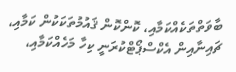ބާވަތްތަކެއްކަމާއި، ކޮންކޮން ޤައުމުތަކަކުން ކަމާއި، ޗައިނާއިން އެކްސްޕޯޓްކުރަނީ ކިހާ މަހެއްކަމާއި،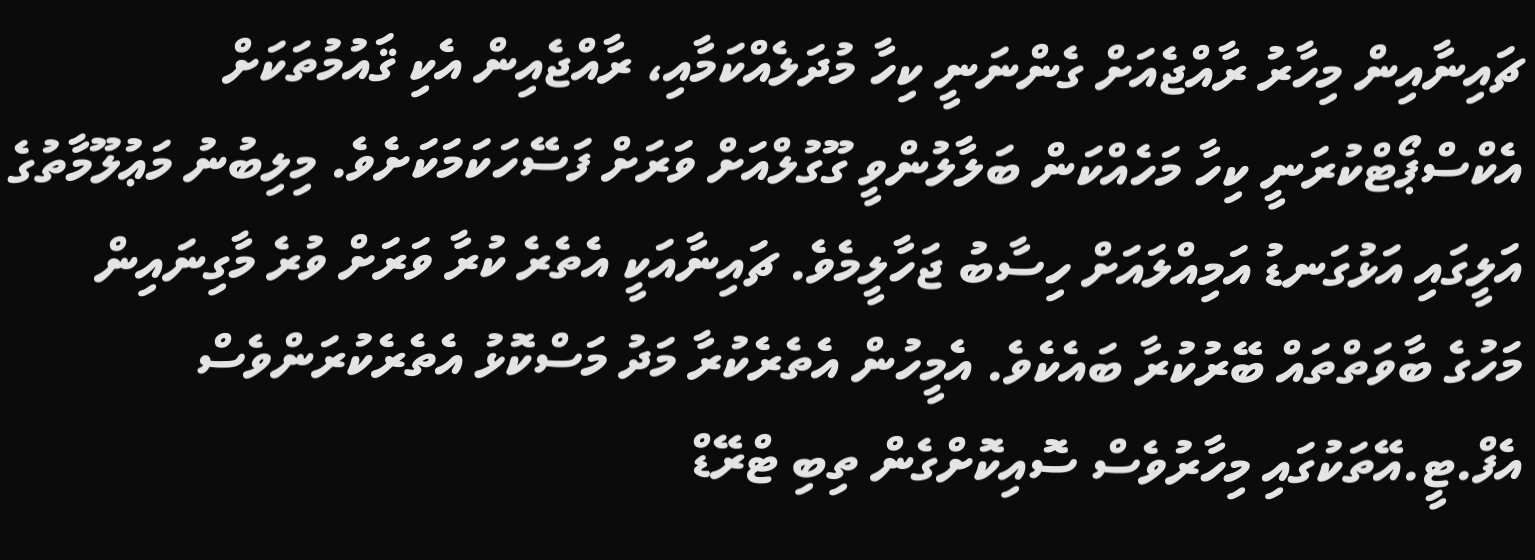ޗައިނާއިން މިހާރު ރާއްޖެއަށް ގެންނަނީ ކިހާ މުދަލެއްކަމާއި، ރާއްޖެއިން އެކި ޤައުމުތަކަށް އެކްސްޕޯޓްކުރަނީ ކިހާ މަހެއްކަން ބަލާލުންވީ ގޫގުލްއަށް ވަރަށް ފަސޭހަކަމަކަށެވެ. މިލިބުނު މަޢުލޫމާތުގެ އަލީގައި އަޅުގަނޑު އަމިއްލައަށް ހިސާބު ޖަހާލީމެވެ. ޗައިނާއަކީ އެތެރެ ކުރާ ވަރަށް ވުރެ މާގިނައިން މަހުގެ ބާވަތްތައް ބޭރުކުރާ ބައެކެވެ. އެމީހުން އެތެރެކުރާ މަދު މަސްކޮޅު އެތެރެކުރަންވެސް އެފް.ޓީ.އޭތަކުގައި މިހާރުވެސް ސޮއިކޮށްގެން ތިބި ޓްރޭޑް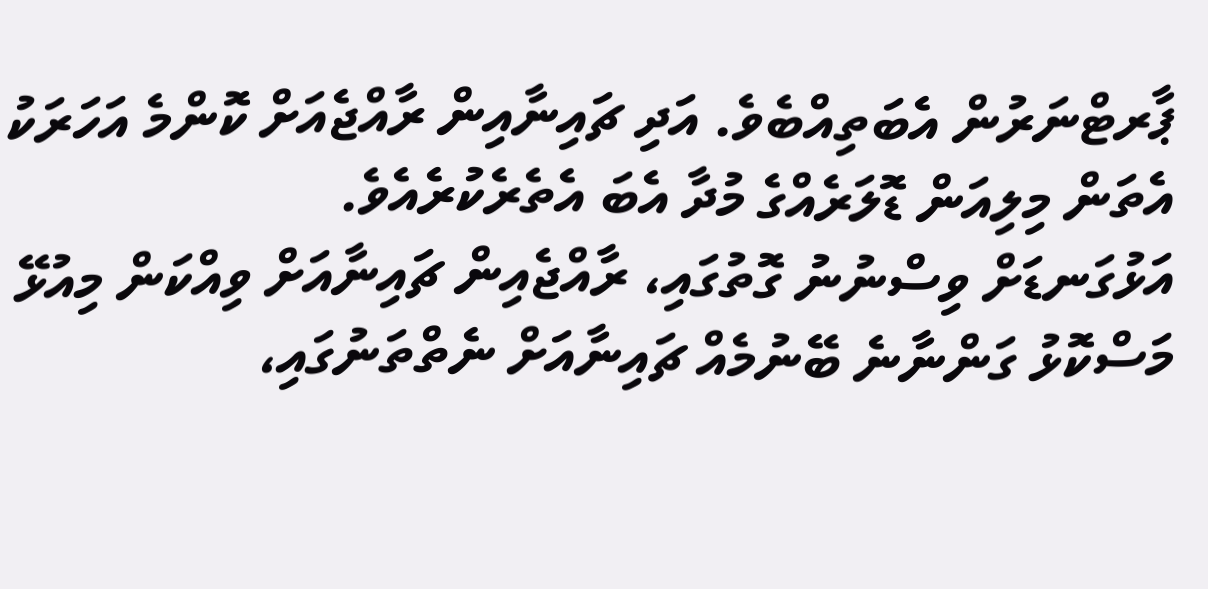ޕާރޓްނަރުން އެބަތިއްބެވެ. އަދި ޗައިނާއިން ރާއްޖެއަށް ކޮންމެ އަހަރަކު އެތަން މިލިއަން ޑޮލަރެއްގެ މުދާ އެބަ އެތެރެކުރެއެވެ.
އަޅުގަނޑަށް ވިސްނުނު ގޮތުގައި، ރާއްޖެއިން ޗައިނާއަށް ވިއްކަން މިއުޅޭ މަސްކޮޅު ގަންނާނެ ބޭނުމެއް ޗައިނާއަށް ނެތްތަނުގައި،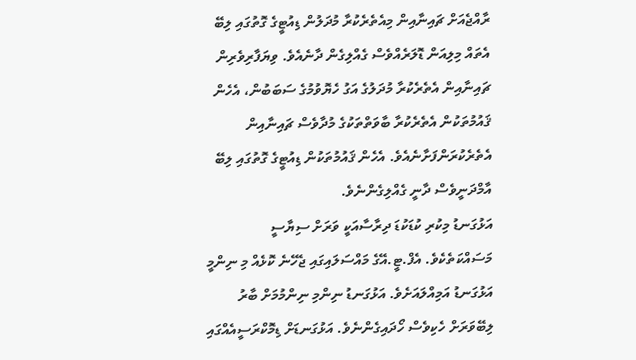ރާއްޖެއަށް ޗައިނާއިން މިއެތެރެކުރާ މުދަލުން ޑިއުޓީގެ ގޮތުގައި ލިބޭ އެތައް މިލިއަން ޑޮލަރެއްވެސް ގެއްލިގެން ދާނެއެވެ. ވިޔަފާރިވެރިން ޗައިނާއިން އެތެރެކުރާ މުދަލުގެ އަގު ހެޔޮވުމުގެ ސަބަބުން، އެހެން ޤައުމުތަކުން އެތެރެކުރާ ބާވަތްތަކުގެ މުދާވެސް ޗައިނާއިން އެތެރެކުރަންފަށާނެއެވެ. އެހެން ޤައުމުތަކުން ޑިއުޓީގެ ގޮތުގައި ލިބޭ އާމްދަނީވެސް ދާނީ ގެއްލިގެންނެވެ.
އަޅުގަނޑު މިކުރި ކުޑަކުޑަ ދިރާސާއަކީ ވަރަށް ސިޔާސީ މަސައްކަތެކެވެ. އެފް.ޓީ.އޭގެ މައްސަލައިގައި ޖެހޭނެ ކޮޅެއް މި ނިންމީ އަޅުގަނޑު އަމިއްލައަށެވެ. އަޅުގަނޑު ނިންމި ނިންމުމަށް ބާރު ލިބޭވަރަށް ހެކިވެސް ހޯދައިގެންނެވެ. އަޅުގަނޑަށް ޑިމޮކްރަސީއެއްގައި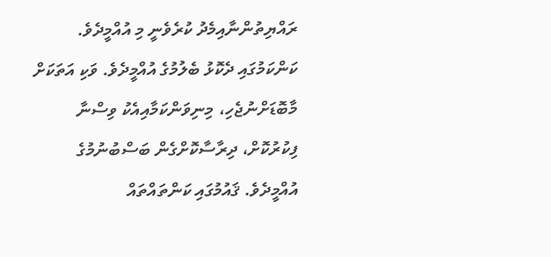ރައްޔިތުންނާއިމެދު ކުރެވެނީ މި އުއްމީދެވެ. ކަންކަމުގައި ދެކޮޅު ބެލުމުގެ އުއްމީދެވެ. ވަކި އަތަކަށް މާބޮޑަށްނުޖެހި، މިނިވަންކަމާއިއެކު ވިސްނާ ފިކުރުކޮށް، ދިރާސާކޮށްގެން ބަސްބުނުމުގެ އުއްމީދެވެ. ޤައުމުގައި ކަންތައްތައް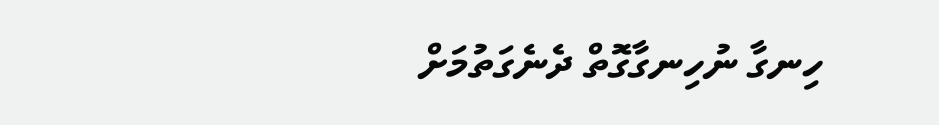ހިނގާ ނުހިނގާގޮތް ދެނެގަތުމަށް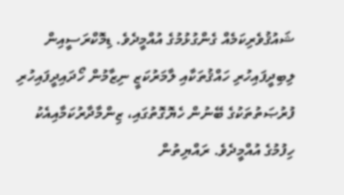ޝައުޤުވެރިކަމެއް ގެންގުޅުމުގެ އުއްމީދެވެ. ޑިމޮކްރަސީއިން ލިބިދީފައިހުރި ހައްޤުތަކާއި ލާމަރުކަޒީ ނިޒާމުން ހޯދައިދީފައިހުރި ފުރުޞަތުތަކުގެ ބޭނުން ހެޔޮގޮތުގައި، ޒިންމާދާރުކަމާއިއެކު ހިފުމުގެ އުއްމީދެވެ. ރައްޔިތުން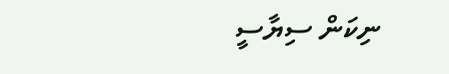ނިކަން ސިޔާސީ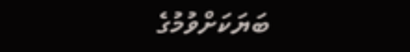ބަޔަކަށްވުމުގެ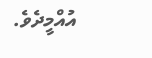އުއްމީދެވެ.